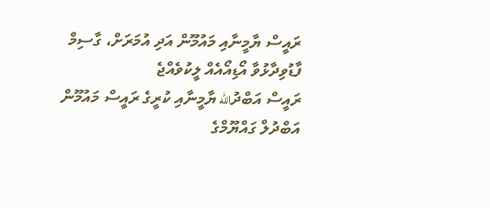ރައީސް ޔާމީނާއި މައުމޫން އަދި އުމަރަށް، ގާސިމް ފާޑުވިދާޅުވާ އޯޑިއޯއެއް ލީކުވެއްޖެ
ރައީސް އަބްދުالله ޔާމީނާއި ކުރީގެ ރައީސް މައުމޫން އަބްދުލް ގައްޔޫމްގެ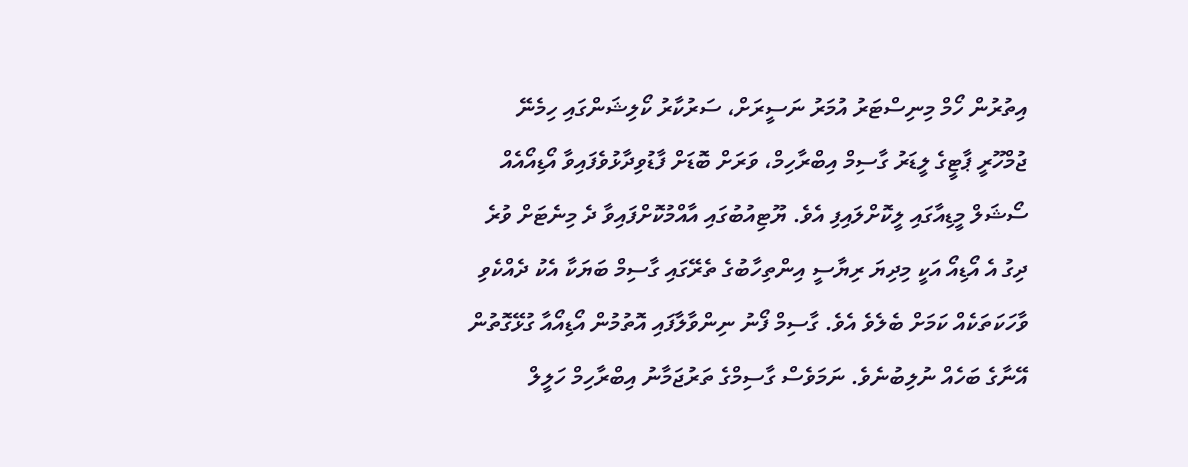އިތުރުން ހޯމް މިނިސްޓަރު އުމަރު ނަސީރަށް، ސަރުކާރު ކޯލިޝަންގައި ހިމެނޭ ޖުމްހޫރީ ޕާޓީގެ ލީޑަރު ގާސިމް އިބްރާހިމް، ވަރަށް ބޮޑަށް ފާޑުވިދާޅުވެފައިވާ އޯޑިއޯއެއް ސޯޝަލް މީޑިއާގައި ލީކޮށްލައިފި އެވެ. ޔޫޓިއުބުގައި އާއްމުކޮށްފައިވާ ދެ މިނެޓަށް ވުރެ ދިގު އެ އޯޑިއޯ އަކީ މިދިޔަ ރިޔާސީ އިންތިހާބުގެ ތެރޭގައި ގާސިމް ބަޔަކާ އެކު ދެއްކެވި ވާހަކަތަކެއް ކަމަށް ބެލެވެ އެވެ. ގާސިމް ފޯނު ނިންވާލާފައި އޮތުމުން އޯޑިއޯއާ ގުޅޭގޮތުން އޭނާގެ ބަހެއް ނުލިބުނެވެ. ނަމަވެސް ގާސިމްގެ ތަރުޖަމާނު އިބްރާހިމް ހަލީލް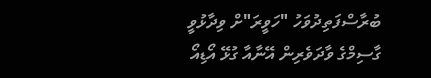ބުރާސްފަތިދުވަހު "ހަވީރަ"ށް ވިދާޅުވީ ގާސިމްގެ ވާދަވެރިން އޭނާއާ ގުޅޭ އޯޑިއޯ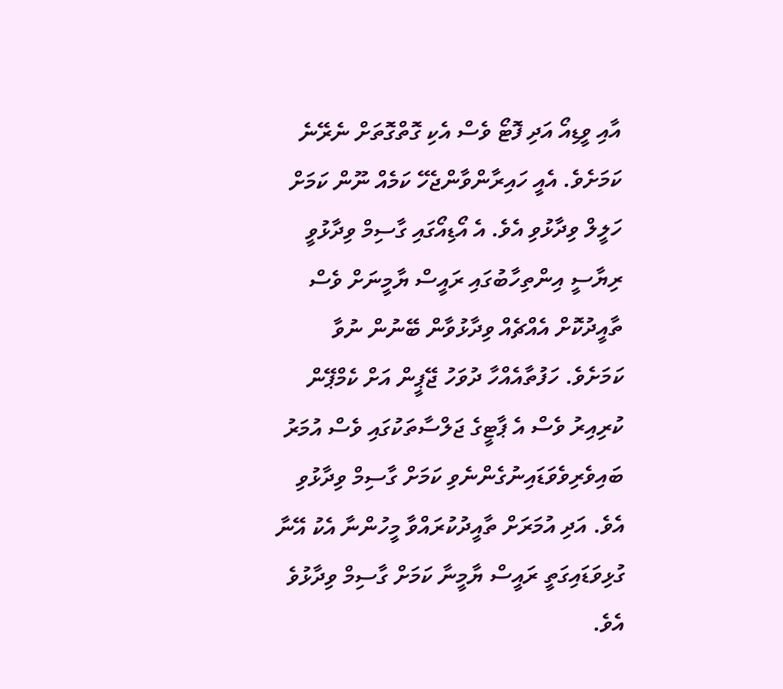އާއި ވީޑިއޯ އަދި ފޮޓޯ ވެސް އެކި ގޮތްގޮތަށް ނެރޭނެ ކަމަށެވެ. އެއީ ހައިރާންވާންޖެހޭ ކަމެއް ނޫން ކަމަށް ހަލީލް ވިދާޅުވި އެވެ. އެ އޯޑިއޯގައި ގާސިމް ވިދާޅުވީ ރިޔާސީ އިންތިހާބުގައި ރައީސް ޔާމީނަށް ވެސް ތާއީދުކޮށް އެއްޗެއް ވިދާޅުވާން ބޭނުން ނުވާ ކަމަށެވެ. ހަފުތާއެއްހާ ދުވަހު ޖޭޕީން އަށް ކެމްޕޭން ކުރިއިރު ވެސް އެ ޕާޓީގެ ޖަލްސާތަކުގައި ވެސް އުމަރު ބައިވެރިވެވަޑައިނުގެންނެވި ކަމަށް ގާސިމް ވިދާޅުވި އެވެ. އަދި އުމަރަށް ތާއީދުކުރައްވާ މީހުންނާ އެކު އޭނާ ގުޅިވަޑައިގަތީ ރައީސް ޔާމީނާ ކަމަށް ގާސިމް ވިދާޅުވެ އެވެ.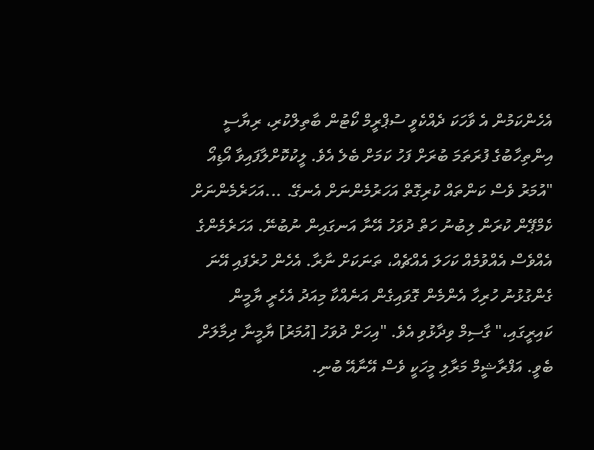އެހެންކަމުން އެ ވާހަކަ ދެއްކެވީ ސުޕްރީމް ކޯޓުން ބާތިލްކުރި، ރިޔާސީ އިންތިހާބުގެ ފުރަތަމަ ބުރަށް ފަހު ކަމަށް ބެލެ އެވެ. ލީކުކޮށްލާފައިވާ އޯޑިއޯ "އުމަރު ވެސް ކަންތައް ކުރިގޮތް އަހަރުމެންނަށް އެނގޭ. ...އަހަރެމެންނަށް ކެމްޕޭން ކުރަން ލިބުނު ހަތް ދުވަހު އޭނާ އަނގައިން ނުބުނޭ. އަހަރެމެންގެ އެއްވެސް އެއްވުމެއް ކަހަލަ އެއްޗެއް، ތަނަކަށް ނާރާ. އެހެން ހުރެފައި އޭނަ ގެންގުޅުނު ހުރިހާ އެންމެން ގޮވައިގެން އަނެއްކާ މިއަދު އެހެރީ ޔާމީން ކައިރީގައި،" ގާސިމް ވިދާޅުވި އެވެ. "އިހަށް ދުވަހު [އުމަރު] ޔާމީނާ ދިމާލަށް ބެވީ. އަފްރާޝީމް މަރާލި މީހަކީ ވެސް އޭނާއޭ ބުނި.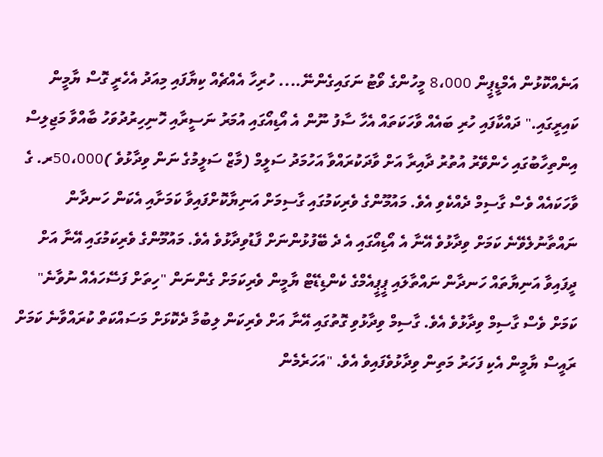އަނެއްކޮޅުން އެމްޑީޕީން 8،000 މީހުންގެ ވޯޓު ނަގައިގެންނޭ.... ހުރިހާ އެއްޗެއް ކިޔާފައި މިއަދު އެހެރީ ގޮސް ޔާމީން ކައިރީގައި." ދައްކާފައި ހުރި ބައެއް ވާހަކަތައް އެހާ ސާފު ނޫން އެ އޯޑިއޯގައި އުމަރު ނަސީރާއި ހޮނިހިރުދުވަހު ބާއްވާ މަޖިލިސް އިންތިހާބުގައި ހެންވޭރު އުތުރު ދާއިރާ އަށް ވާދަކުރައްވާ އަހުމަދު ސަލީމް (މާޒް ސަލީމުގެ ނަން ވިދާޅުވެ )50،000ރ. ގެ ވާހަކައެއް ވެސް ގާސިމް ދެއްކެވި އެވެ. މައުމޫންގެ ވެރިކަމުގައި ގާސިމަށް އަނިޔާކޮށްފައިވާ ކަމަށާއި އެކަން ހަނދާން ނައްތާނުލެވޭނެ ކަމަށް ވިދާޅުވެ އޭނާ އެ އޯޑިއޯގައި އެ ދެ ބޭފުޅުންނަށް ފާޑުވިދާޅުވެ އެވެ. މައުމޫންގެ ވެރިކަމުގައި އޭނާ އަށް ދީފައިވާ އަނިޔާތައް ހަނދާން ނައްތާލައި ޕީޕީއެމްގެ ކެންޑިޑޭޓް ޔާމީން ވެރިކަމަށް ގެންނަން "ހިތަށް ފަސޭހައެއް ނުވާނެ" ކަމަށް ވެސް ގާސިމް ވިދާޅުވެ އެވެ. ގާސިމް ވިދާޅުވި ގޮތުގައި އޭނާ އަށް ވެރިކަން ލިބުމާ ދެކޮޅަށް މަސައްކަތް ކުރައްވާނެ ކަމަށް ރައީސް ޔާމީން އެކި ފަހަރު މަތިން ވިދާޅުވެފައިވެ އެވެ. "އަހަރެމެން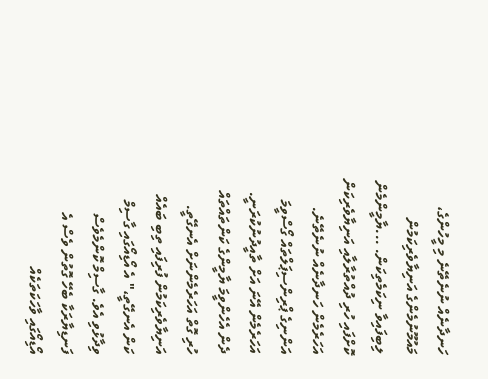ހަނދާނެއް ނުނެތޭނެ މި މީހުންގެ، މައުމޫނުމެންގެ އަނިޔާވެރިކަމުން ލިބިފައިވާ ނިކަމެތިކަން. ...ޔާމީންމެން ކޮށްފައި ހުރި ދުއްތުރާލާއި އަނިޔާވެރިކަން އަހަރެމެން ހަނދާނެއް ނުނެތޭނެ. އަންނިގެ ޕްރިންސިޕަލްތައް ގޯސްވީމަ އަހަރެމެން އޭނަ އަށް ތާއީދުނުކުރަނީ. ދެން އެހެންވީމަ ޔާމީންގެ ކަންތައްތައް ހުރި ގޮތް އަހަރެމެންނަށް އެނގޭތީ. އަނިޔާވެރިކަމުން ފުރިފައި ތިބި ބައެއް ކަން އެނގޭތީ،" އެ އޯޑިއޯގައި ގާސިމް ވިދާޅުވި އެވެ. ގާސިމް ކޮންމެވެސް ފަނޑިޔާރަކާ ބެހޭ ގޮތުން ވެސް އެ އޯޑިއޯގައި ވާހަކަތަކެއް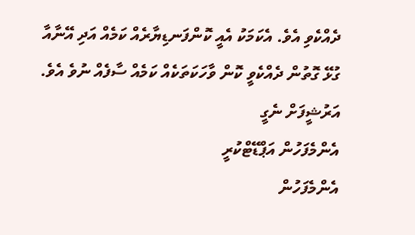ދެއްކެވި އެވެ. އެކަމަކު އެއީ ކޮންފަނޑިޔާރެއް ކަމެއް އަދި އޭނާއާ ގުޅޭ ގޮތުން ދެއްކެވީ ކޮން ވާހަކަތަކެއް ކަމެއް ސާފެއް ނުވެ އެވެ.
އަރުޝީފަށް ނެގީ
އެންމެފަހުން އަޕްޑޭޓްކުރީ
އެންމެފަހުން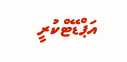އަޕްޑޭޓްކުރީ